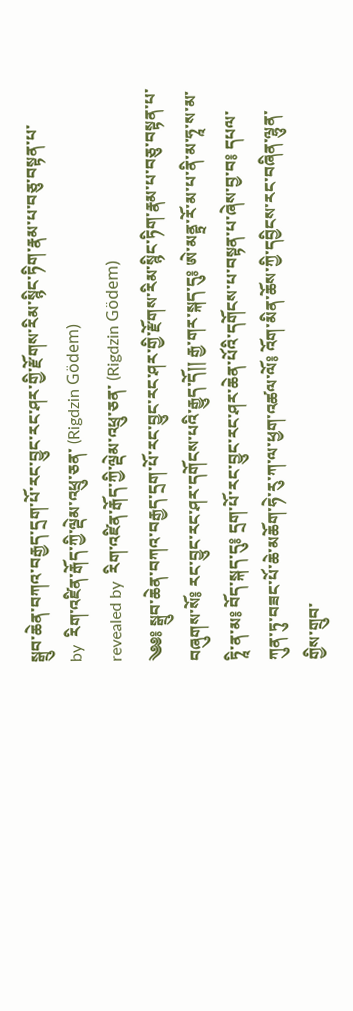སྒྲུབ་ཆེན་བཀའ་བརྒྱད་དྲག་པོ་རང་བྱུང་རང་ཤར་གྱི་རྫོགས་རིམ་སྙིང་ཏིག་རྣམ་པ་བཅུ་བསྟན་པ་
by  རིག་འཛིན་རྒོད་ཀྱི་ལྡེམ་འཕྲུ་ཅན་ (Rigdzin Gödem)
revealed by  རིག་འཛིན་རྒོད་ཀྱི་ལྡེམ་འཕྲུ་ཅན་ (Rigdzin Gödem)
༄༅༔ སྒྲུབ་ཆེན་བཀའ་བརྒྱད་དྲག་པོ་རང་བྱུང་རང་ཤར་གྱི་རྫོགས་རིམ་སྙིང་ཏིག་རྣམ་པ་བཅུ་བསྟན་པ་བཞུགས་སོ༔ རང་བྱུང་རང་ཤར་དགོངས་པའི་རྒྱུད་དོ།། རྒྱ་གར་སྐད་དུ༔ ཨེ་མནྟྲ་རོ་མ་པ་ནི་མ་ཧཱ་ས་མ་ཏཱི་ན་མ༔ བོད་སྐད་དུ༔ དྲག་པོ་རང་བྱུང་རང་ཤར་ཆེན་པོའི་དགོངས་པ་བསྟན་པ་ཞེས་བྱ་བ༔ དཔལ་ཀུན་ཏུ་བཟང་པོ་ཆེ་མཆོག་ཧེ་རུ་ཀ་ལ་ཕྱག་འཚལ་ལོ༔ འོག་མིན་ཆོས་ཀྱི་དབྱིངས་རང་བཞིན་ལྷུན་གྱིས་གྲུབ་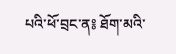པའི་ཕོ་བྲང་ན༔ ཐོག་མའི་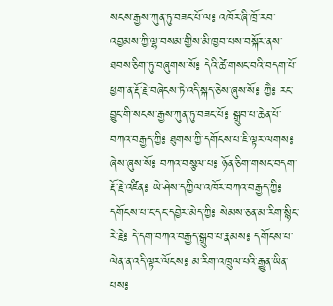སངས་རྒྱས་ཀུན་ཏུ་བཟང་པོ་ལ༔ འཁོར་ཞི་ཁྲོ་རབ་འབྱམས་ཀྱི་ལྷ་བསམ་གྱིས་མི་ཁྱབ་པས་བསྐོར་ནས་ཐབས་ཅིག་ཏུ་བཞུགས་སོ༔ དེའི་ཚེ་གསང་བའི་བདག་པོ་ཕྱག་ན་རྡོ་རྗེ་བཞེངས་ཏེ་འདི་སྐད་ཅེས་ཞུས་སོ༔ ཀྱཻ༔ རང་བྱུང་གི་སངས་རྒྱས་ཀུན་ཏུ་བཟང་པོ༔ སྒྲུབ་པ་ཆེན་པོ་བཀའ་བརྒྱད་ཀྱི༔ ཐུགས་ཀྱི་དགོངས་པ་ཇི་ལྟར་ལགས༔ ཞེས་ཞུས་སོ༔ བཀའ་བསྩལ་པ༔ ཉོན་ཅིག་གསང་བདག་རྡོ་རྗེ་འཛིན༔ ཡེ་ཤེས་དཀྱིལ་འཁོར་བཀའ་བརྒྱད་ཀྱི༔ དགོངས་པ་ང་དང་དབྱེར་མེད་ཀྱི༔ སེམས་ཅན་མ་རིག་སྙིང་རེ་རྗེ༔ དེ་དག་བཀའ་བརྒྱད་སྒྲུབ་པ་རྣམས༔ དགོངས་པ་ལེན་ན་འདི་ལྟར་ལོངས༔ མ་རིག་འཁྲུལ་པའི་རྒྱུན་ཡིན་པས༔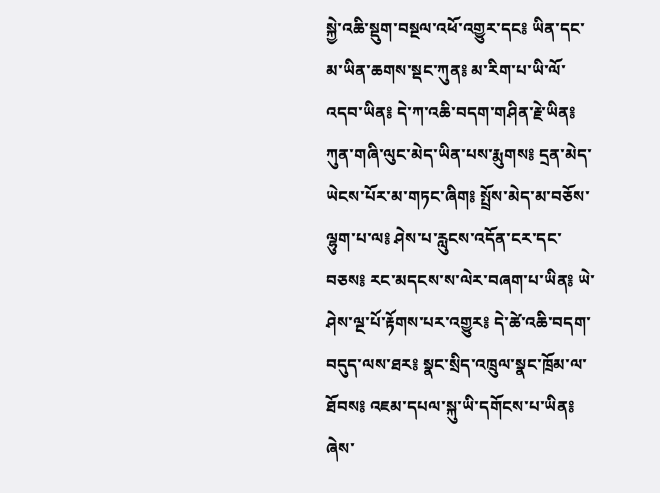སྐྱེ་འཆི་སྡུག་བསྔལ་འཕོ་འགྱུར་དང༔ ཡིན་དང་མ་ཡིན་ཆགས་སྡང་ཀུན༔ མ་རིག་པ་ཡི་ལོ་འདབ་ཡིན༔ དེ་ཀ་འཆི་བདག་གཤིན་རྗེ་ཡིན༔ ཀུན་གཞི་ལུང་མེད་ཡིན་པས་རྨུགས༔ དྲན་མེད་ཡེངས་པོར་མ་གཏང་ཞིག༔ སྤྲོས་མེད་མ་བཅོས་ལྷུག་པ་ལ༔ ཤེས་པ་རླུངས་འདོན་ངར་དང་བཅས༔ རང་མདངས་ས་ལེར་བཞག་པ་ཡིན༔ ཡེ་ཤེས་ལྔ་པོ་རྟོགས་པར་འགྱུར༔ དེ་ཚེ་འཆི་བདག་བདུད་ལས་ཐར༔ སྣང་སྲིད་འཁྲུལ་སྣང་ཁྲོམ་ལ་ཐོབས༔ འཇམ་དཔལ་སྐུ་ཡི་དགོངས་པ་ཡིན༔ ཞེས་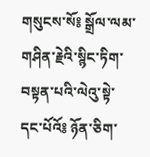གསུངས་སོ༔ སྒྲོལ་ལམ་གཤིན་རྗེའི་སྙིང་ཏིག་བསྟན་པའི་ལེའུ་སྟེ་དང་པོའོ༔ ཉོན་ཅིག་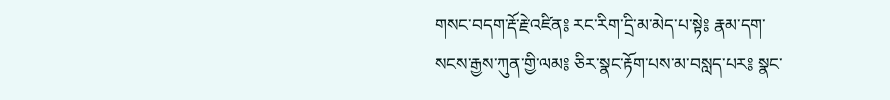གསང་བདག་རྡོ་རྗེ་འཛིན༔ རང་རིག་དྲི་མ་མེད་པ་སྟེ༔ རྣམ་དག་སངས་རྒྱས་ཀུན་གྱི་ལམ༔ ཅིར་སྣང་རྟོག་པས་མ་བསླད་པར༔ སྣང་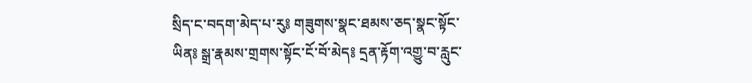སྲིད་ང་བདག་མེད་པ་རུ༔ གཟུགས་སྣང་ཐམས་ཅད་སྣང་སྟོང་ཡིན༔ སྒྲ་རྣམས་གྲགས་སྟོང་ངོ་བོ་མེད༔ དྲན་རྟོག་འགྱུ་བ་རླུང་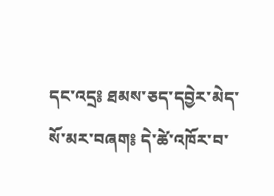དང་འདྲ༔ ཐམས་ཅད་དབྱེར་མེད་སོ་མར་བཞག༔ དེ་ཚེ་འཁོར་བ་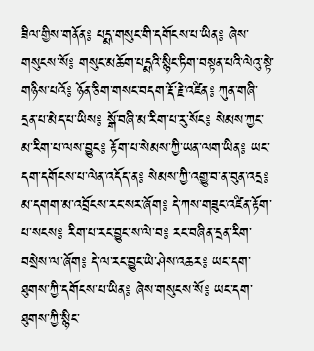ཟིལ་གྱིས་གནོན༔ པདྨ་གསུང་གི་དགོངས་པ་ཡིན༔ ཞེས་གསུངས་སོ༔ གསུང་མཆོག་པདྨའི་སྙིང་ཏིག་བསྟན་པའི་ལེའུ་སྟེ་གཉིས་པའོ༔ ཉོན་ཅིག་གསང་བདག་རྡོ་རྗེ་འཛིན༔ ཀུན་གཞི་དྲན་པ་མེད་པ་ཡིས༔ སྒོ་བཞི་མ་རིག་པ་རུ་སོང༔ སེམས་ཀྱང་མ་རིག་པ་ལས་བྱུང༔ རྟོག་པ་སེམས་ཀྱི་ཡན་ལག་ཡིན༔ ཡང་དག་དགོངས་པ་ལེན་འདོད་ན༔ སེམས་ཀྱི་འགྱུ་བ་ན་བུན་འདྲ༔ མ་དགག་མ་འབྲོངས་རང་སར་ཞོག༔ དེ་ཀས་གཟུང་འཛིན་རྟོག་པ་སངས༔ རིག་པ་རང་བྱུང་ས་ལེ་བ༔ རང་བཞིན་དྲན་རིག་བསྲེས་ལ་ཞོག༔ དེ་ལ་རང་བྱུང་ཡེ་ཤེས་འཆར༔ ཡང་དག་ཐུགས་ཀྱི་དགོངས་པ་ཡིན༔ ཞེས་གསུངས་སོ༔ ཡང་དག་ཐུགས་ཀྱི་སྙིང་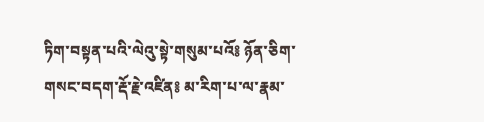ཏིག་བསྟན་པའི་ལེའུ་སྟེ་གསུམ་པའོ༔ ཉོན་ཅིག་གསང་བདག་རྡོ་རྗེ་འཛིན༔ མ་རིག་པ་ལ་རྣམ་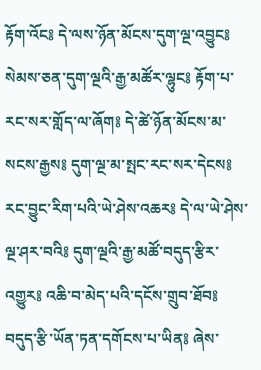རྟོག་འོང༔ དེ་ལས་ཉོན་མོངས་དུག་ལྔ་འབྱུང༔ སེམས་ཅན་དུག་ལྔའི་རྒྱ་མཚོར་ལྷུང༔ རྟོག་པ་རང་སར་གློད་ལ་ཞོག༔ དེ་ཚེ་ཉོན་མོངས་མ་སངས་རྒྱས༔ དུག་ལྔ་མ་སྤང་རང་སར་དེངས༔ རང་བྱུང་རིག་པའི་ཡེ་ཤེས་འཆར༔ དེ་ལ་ཡེ་ཤེས་ལྔ་ཤར་བའི༔ དུག་ལྔའི་རྒྱ་མཚོ་བདུད་རྩིར་འགྱུར༔ འཆི་བ་མེད་པའི་དངོས་གྲུབ་ཐོབ༔ བདུད་རྩི་ཡོན་ཏན་དགོངས་པ་ཡིན༔ ཞེས་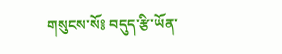གསུངས་སོ༔ བདུད་རྩི་ཡོན་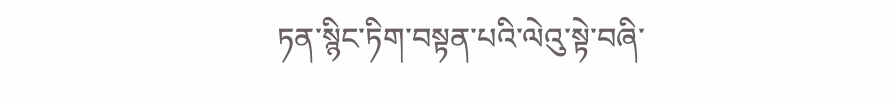ཏན་སྙིང་ཏིག་བསྟན་པའི་ལེའུ་སྟེ་བཞི་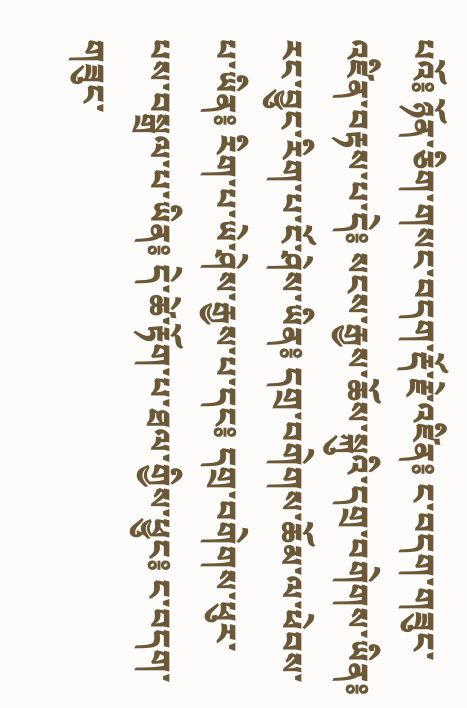པའོ༔ ཉོན་ཅིག་གསང་བདག་རྡོ་རྗེ་འཛིན༔ ང་བདག་གཟུང་འཛིན་བརྟས་པ་དེ༔ སངས་རྒྱས་ཆོས་སྐུའི་དགྲ་བགེགས་ཡིན༔ རང་བྱུང་རིག་པ་ངོ་ཤེས་ཡིན༔ དགྲ་བགེགས་ཆོམ་ལ་ཕེབས་པ་ཡིན༔ རིག་པ་ཡེ་ཤེས་རྒྱས་པ་དང༔ དགྲ་བགེགས་ཕུར་པས་བསྒྲལ་པ་ཡིན༔ དེ་ཚེ་རྟོག་པ་ཐལ་གྱིས་ཕྱུང༔ ང་བདག་གཟུང་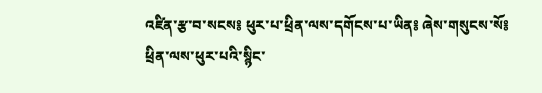འཛིན་རྩ་བ་སངས༔ ཕུར་པ་ཕྲིན་ལས་དགོངས་པ་ཡིན༔ ཞེས་གསུངས་སོ༔ ཕྲིན་ལས་ཕུར་པའི་སྙིང་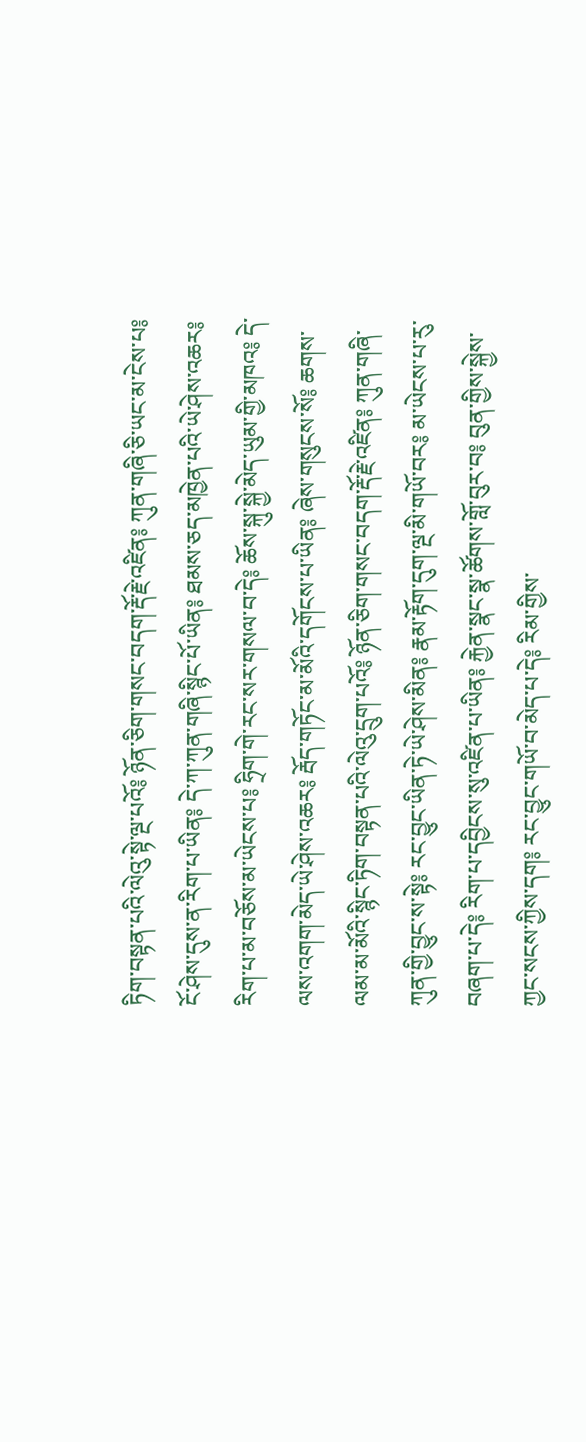ཏིག་བསྟན་པའི་ལེའུ་སྟེ་ལྔ་པའོ༔ ཉོན་ཅིག་གསང་བདག་རྡོ་རྗེ་འཛིན༔ ཀུན་གཞི་ཅི་ཡང་མ་ངེས་པ༔ ངོ་ཤེས་དུས་ན་རིག་པ་ཡིན༔ དེ་ཀ་ཀུན་གཞི་སྙིང་པོ་ཡིན༔ ཐམས་ཅད་མཁྱེན་པའི་ཡེ་ཤེས་འཆར༔ རིག་པ་མ་བཅོས་མ་ཡེངས་པ༔ ཧྲིག་གེ་རང་སར་གསལ་བ་དེ༔ ཆོས་སྐུ་སྐྱེ་མེད་ཡུམ་གྱི་མཁའ༔ དེ་ལས་འགག་མེད་ཡེ་ཤེས་འཆར༔ རྦོད་གཏོང་མ་མོའི་དགོངས་པ་ཡིན༔ ཞེས་གསུངས་སོ༔ ཆགས་ལམ་མ་མོའི་སྙིང་ཏིག་བསྟན་པའི་ལེའུ་དྲུག་པའོ༔ ཉོན་ཅིག་གསང་བདག་རྡོ་རྗེ་འཛིན༔ ཀུན་གཞི་ཀུན་གྱི་བྱུང་ས་སྟེ༔ རང་བྱུང་ཡིན་ཏེ་ཡེ་ཤེས་མིན༔ རྣམ་རྟོག་དུག་ལྔ་མི་གཡོ་བར༔ མ་ཡེངས་པ་རུ་བཞག་པ་དེ༔ རིག་པ་དབྱིངས་སུ་འཛིན་པ་ཡིན༔ རྐྱེན་སྣང་སྣ་ཚོགས་གློ་བུར་བ༔ བུན་གྱིས་སྐྱེས་ཀྱང་སངས་ཀྱིས་དག༔ རང་བྱུང་གཡོ་བ་མེད་པ་དེ༔ རིམ་གྱིས་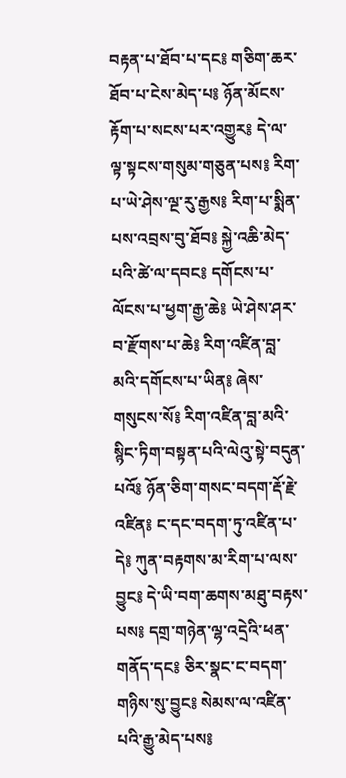བརྟན་པ་ཐོབ་པ་དང༔ གཅིག་ཆར་ཐོབ་པ་ངེས་མེད་པ༔ ཉོན་མོངས་རྟོག་པ་སངས་པར་འགྱུར༔ དེ་ལ་ལྟ་སྟངས་གསུམ་གཅུན་པས༔ རིག་པ་ཡེ་ཤེས་ལྔ་རུ་རྒྱས༔ རིག་པ་སྨིན་པས་འབྲས་བུ་ཐོབ༔ སྐྱེ་འཆི་མེད་པའི་ཚེ་ལ་དབང༔ དགོངས་པ་ལོངས་པ་ཕྱག་རྒྱ་ཆེ༔ ཡེ་ཤེས་ཤར་བ་རྫོགས་པ་ཆེ༔ རིག་འཛིན་བླ་མའི་དགོངས་པ་ཡིན༔ ཞེས་གསུངས་སོ༔ རིག་འཛིན་བླ་མའི་སྙིང་ཏིག་བསྟན་པའི་ལེའུ་སྟེ་བདུན་པའོ༔ ཉོན་ཅིག་གསང་བདག་རྡོ་རྗེ་འཛིན༔ ང་དང་བདག་ཏུ་འཛིན་པ་དེ༔ ཀུན་བརྟགས་མ་རིག་པ་ལས་བྱུང༔ དེ་ཡི་བག་ཆགས་མཐུ་བརྟས་པས༔ དགྲ་གཉེན་ལྷ་འདྲེའི་ཕན་གནོད་དང༔ ཅིར་སྣང་ང་བདག་གཉིས་སུ་བྱུང༔ སེམས་ལ་འཛིན་པའི་རྒྱུ་མེད་པས༔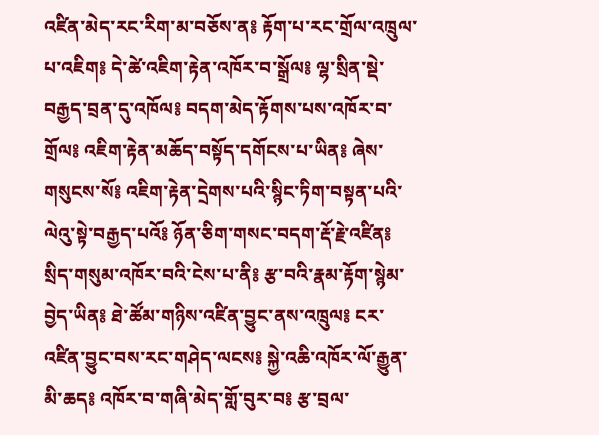འཛིན་མེད་རང་རིག་མ་བཅོས་ན༔ རྟོག་པ་རང་གྲོལ་འཁྲུལ་པ་འཇིག༔ དེ་ཚེ་འཇིག་རྟེན་འཁོར་བ་སྒྲོལ༔ ལྷ་སྲིན་སྡེ་བརྒྱད་བྲན་དུ་འཁོལ༔ བདག་མེད་རྟོགས་པས་འཁོར་བ་གྲོལ༔ འཇིག་རྟེན་མཆོད་བསྟོད་དགོངས་པ་ཡིན༔ ཞེས་གསུངས་སོ༔ འཇིག་རྟེན་དྲེགས་པའི་སྙིང་ཏིག་བསྟན་པའི་ལེའུ་སྟེ་བརྒྱད་པའོ༔ ཉོན་ཅིག་གསང་བདག་རྡོ་རྗེ་འཛིན༔ སྲིད་གསུམ་འཁོར་བའི་ངེས་པ་ནི༔ རྩ་བའི་རྣམ་རྟོག་སྙེམ་བྱེད་ཡིན༔ ཐེ་ཚོམ་གཉིས་འཛིན་བྱུང་ནས་འཁྲུལ༔ ངར་འཛིན་བྱུང་བས་རང་གཤེད་ལངས༔ སྐྱེ་འཆི་འཁོར་ལོ་རྒྱུན་མི་ཆད༔ འཁོར་བ་གཞི་མེད་གློ་བུར་བ༔ རྩ་བྲལ་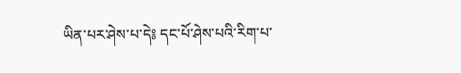ཡིན་པར་ཤེས་པ་དེ༔ དང་པོ་ཤེས་པའི་རིག་པ་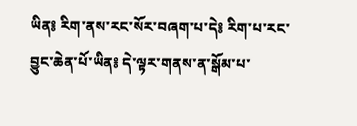ཡིན༔ རིག་ནས་རང་སོར་བཞག་པ་དེ༔ རིག་པ་རང་བྱུང་ཆེན་པོ་ཡིན༔ དེ་ལྟར་གནས་ན་སྒོམ་པ་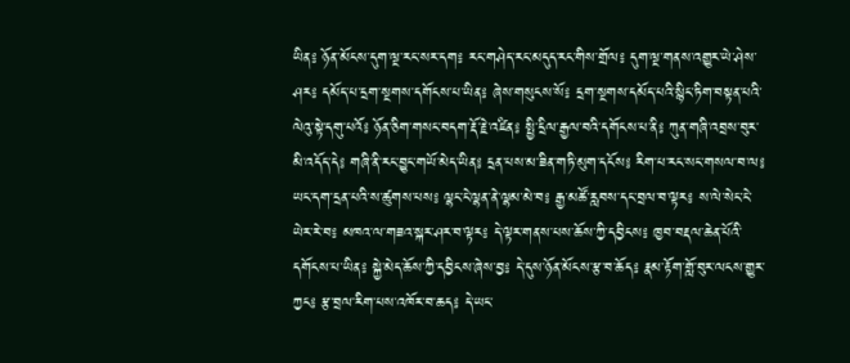ཡིན༔ ཉོན་མོངས་དུག་ལྔ་རང་སར་དག༔ རང་གཤེད་རང་མདུད་རང་གིས་གྲོལ༔ དུག་ལྔ་གནས་འགྱུར་ཡེ་ཤེས་ཤར༔ དམོད་པ་དྲག་སྔགས་དགོངས་པ་ཡིན༔ ཞེས་གསུངས་སོ༔ དྲག་སྔགས་དམོད་པའི་སྙིང་ཏིག་བསྟན་པའི་ལེའུ་སྟེ་དགུ་པའོ༔ ཉོན་ཅིག་གསང་བདག་རྡོ་རྗེ་འཛིན༔ སྤྱི་དྲིལ་རྒྱལ་བའི་དགོངས་པ་ནི༔ ཀུན་གཞི་འབྲས་བུར་མི་འདོད་དེ༔ གཞི་ནི་རང་བྱུང་གཡོ་མེད་ཡིན༔ དྲན་པས་མ་ཟིན་གཏི་མུག་དངོས༔ རིག་པ་རང་སང་གསལ་བ་ལ༔ ཡང་དག་དྲན་པའི་ས་ཚུགས་པས༔ ལྷང་ངེ་ལྷན་ནེ་ལྷམ་མེ་བ༔ རྒྱ་མཚོ་རླབས་དང་བྲལ་བ་ལྟར༔ ས་ལེ་སེང་ངེ་ཡེར་རེ་བ༔ མཁའ་ལ་གཟའ་སྐར་ཤར་བ་ལྟར༔ དེ་ལྟར་གནས་པས་ཆོས་ཀྱི་དབྱིངས༔ ཁྱབ་བརྡལ་ཆེན་པོའི་དགོངས་པ་ཡིན༔ སྐྱེ་མེད་ཆོས་ཀྱི་དབྱིངས་ཞེས་བྱ༔ དེ་དུས་ཉོན་མོངས་རྩ་བ་ཆོད༔ རྣམ་རྟོག་གློ་བུར་ལངས་གྱུར་ཀྱང༔ རྩ་བྲལ་རིག་པས་འཁོར་བ་ཆད༔ དེ་ཡང་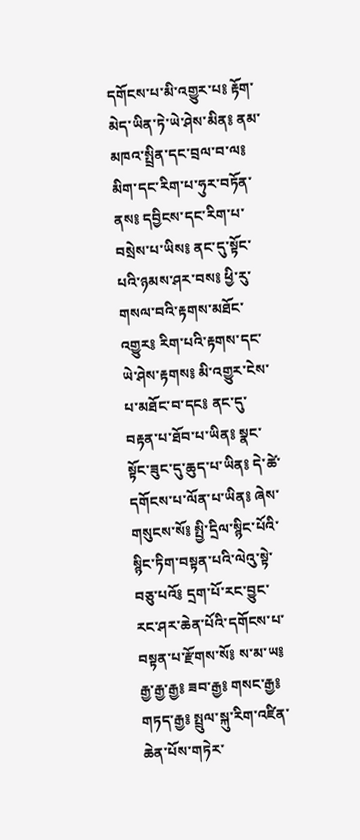དགོངས་པ་མི་འགྱུར་པ༔ རྟོག་མེད་ཡིན་ཏེ་ཡེ་ཤེས་མིན༔ ནམ་མཁའ་སྤྲིན་དང་བྲལ་བ་ལ༔ མིག་དང་རིག་པ་ཧུར་བཏོན་ནས༔ དབྱིངས་དང་རིག་པ་བསྲེས་པ་ཡིས༔ ནང་དུ་སྟོང་པའི་ཉམས་ཤར་བས༔ ཕྱི་རུ་གསལ་བའི་རྟགས་མཐོང་འགྱུར༔ རིག་པའི་རྟགས་དང་ཡེ་ཤེས་རྟགས༔ མི་འགྱུར་ངེས་པ་མཐོང་བ་དང༔ ནང་དུ་བརྟན་པ་ཐོབ་པ་ཡིན༔ སྣང་སྟོང་ཟུང་དུ་ཆུད་པ་ཡིན༔ དེ་ཚེ་དགོངས་པ་ལོན་པ་ཡིན༔ ཞེས་གསུངས་སོ༔ སྤྱི་དྲིལ་སྙིང་པོའི་སྙིང་ཏིག་བསྟན་པའི་ལེའུ་སྟེ་བཅུ་པའོ༔ དྲག་པོ་རང་བྱུང་རང་ཤར་ཆེན་པོའི་དགོངས་པ་བསྟན་པ་རྫོགས་སོ༔ ས་མ་ཡ༔ རྒྱ་རྒྱ་རྒྱ༔ ཟབ་རྒྱ༔ གསང་རྒྱ༔ གཏད་རྒྱ༔ སྤྲུལ་སྐུ་རིག་འཛིན་ཆེན་པོས་གཏེར་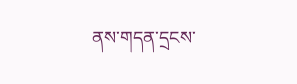ནས་གདན་དྲངས་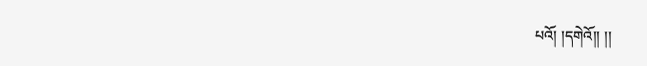པའོ། །དགེའོ།། །།